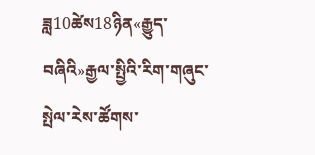ཟླ10ཚེས18ཉིན«རྒྱུད་བཞིའི»རྒྱལ་སྤྱིའི་རིག་གཞུང་སྤེལ་རེས་ཚོགས་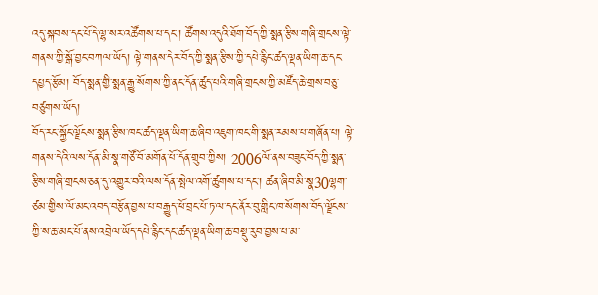འདུ་སྐབས་དང་པོ་དེ་ལྷ་སར་འཚོགས་པ་དང་། ཚོགས་འདུའི་ཐོག་བོད་ཀྱི་སྨན་རྩིས་གཞི་གྲངས་ལྟེ་གནས་ཀྱི་སྒོ་བྱང་བཀལ་ཡོད། ལྟེ་གནས་དེར་བོད་ཀྱི་སྨན་རྩིས་ཀྱི་དཔེ་རྙིང་ཚད་ལྡན་ཡིག་ཆ་དང་དཔྱད་རྩོམ། བོད་སྨན་གྱི་སྨན་རྒྱུ་སོགས་ཀྱི་ནང་དོན་ཚུད་པའི་གཞི་གྲངས་ཀྱི་མཛོད་ཆེ་གྲས་བཅུ་བཙུགས་ཡོད།
བོད་རང་སྐྱོང་ལྗོངས་སྨན་རྩིས་ཁང་ཚད་ལྡན་ཡིག་ཆ་ཞིབ་འཇུག་ཁང་གི་སྨན་རམས་པ་གཞོན་པ། ལྟེ་གནས་དེའི་ལས་དོན་མི་སྣ་གཙོ་བོ་མགོན་པོ་དོན་གྲུབ་ཀྱིས། 2006ལོ་ནས་བཟུང་བོད་ཀྱི་སྨན་རྩིས་གཞི་གྲངས་ཅན་དུ་འགྱུར་བའི་ལས་དོན་སྤེལ་འགོ་ཚུགས་པ་དང་། ཚན་ཞིབ་མི་སྣ30ལྷག་ཙམ་གྱིས་ལོ་མང་འབད་བརྩོན་བྱས་པ་བརྒྱུད་ཕོ་བྲང་པོ་ཏ་ལ་དང་ནོར་བུ་གླིང་ཁ་སོགས་བོད་ལྗོངས་ཀྱི་ས་ཆ་མང་པོ་ནས་འབྲེལ་ཡོད་དཔེ་རྙིང་དང་ཚད་ལྡན་ཡིག་ཆ་བསྡུ་རུབ་བྱས་པ་མ་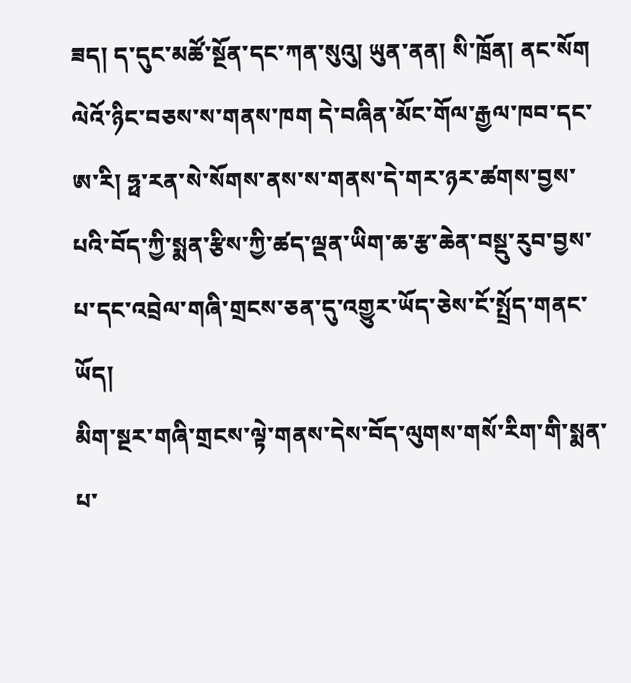ཟད། ད་དུང་མཚོ་སྔོན་དང་ཀན་སུའུ། ཡུན་ནན། སི་ཁྲོན། ནང་སོག ལེའོ་ཉིང་བཅས་ས་གནས་ཁག དེ་བཞིན་མོང་གོལ་རྒྱལ་ཁབ་དང་ཨ་རི། ཧྥ་རན་སེ་སོགས་ནས་ས་གནས་དེ་གར་ཉར་ཚགས་བྱས་པའི་བོད་ཀྱི་སྨན་རྩིས་ཀྱི་ཚད་ལྡན་ཡིག་ཆ་རྩ་ཆེན་བསྡུ་རུབ་བྱས་པ་དང་འབྲེལ་གཞི་གྲངས་ཅན་དུ་འགྱུར་ཡོད་ཅེས་ངོ་སྤྲོད་གནང་ཡོད།
མིག་སྔར་གཞི་གྲངས་ལྟེ་གནས་དེས་བོད་ལུགས་གསོ་རིག་གི་སྨན་པ་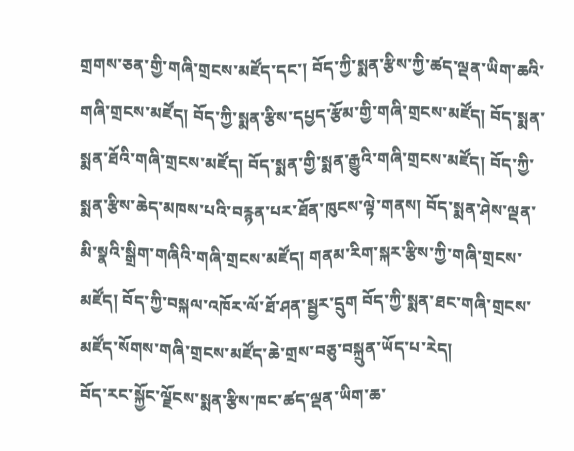གྲགས་ཅན་གྱི་གཞི་གྲངས་མཛོད་དང་། བོད་ཀྱི་སྨན་རྩིས་ཀྱི་ཚད་ལྡན་ཡིག་ཆའི་གཞི་གྲངས་མཛོད། བོད་ཀྱི་སྨན་རྩིས་དཔྱད་རྩོམ་གྱི་གཞི་གྲངས་མཛོད། བོད་སྨན་སྨན་ཐོའི་གཞི་གྲངས་མཛོད། བོད་སྨན་གྱི་སྨན་རྒྱུའི་གཞི་གྲངས་མཛོད། བོད་ཀྱི་སྨན་རྩིས་ཆེད་མཁས་པའི་བརྙན་པར་ཐོན་ཁུངས་ལྟེ་གནས། བོད་སྨན་ཤེས་ལྡན་མི་སྣའི་སྒྲིག་གཞིའི་གཞི་གྲངས་མཛོད། གནམ་རིག་སྐར་རྩིས་ཀྱི་གཞི་གྲངས་མཛོད། བོད་ཀྱི་བསྐལ་འཁོར་ལོ་ཐོ་ཤན་སྦྱར་དྲུག བོད་ཀྱི་སྨན་ཐང་གཞི་གྲངས་མཛོད་སོགས་གཞི་གྲངས་མཛོད་ཆེ་གྲས་བཅུ་བསྐྲུན་ཡོད་པ་རེད།
བོད་རང་སྐྱོང་ལྗོངས་སྨན་རྩིས་ཁང་ཚད་ལྡན་ཡིག་ཆ་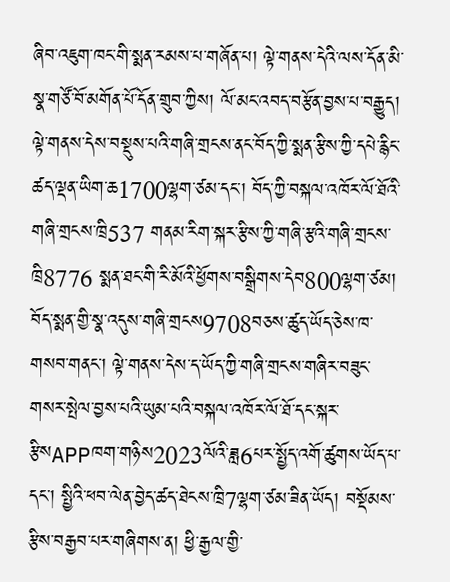ཞིབ་འཇུག་ཁང་གི་སྨན་རམས་པ་གཞོན་པ། ལྟེ་གནས་དེའི་ལས་དོན་མི་སྣ་གཙོ་བོ་མགོན་པོ་དོན་གྲུབ་ཀྱིས། ལོ་མང་འབད་བརྩོན་བྱས་པ་བརྒྱུད། ལྟེ་གནས་དེས་བསྡུས་པའི་གཞི་གྲངས་ནང་བོད་ཀྱི་སྨན་རྩིས་ཀྱི་དཔེ་རྙིང་ཚད་ལྡན་ཡིག་ཆ1700ལྷག་ཙམ་དང་། བོད་ཀྱི་བསྐལ་འཁོར་ལོ་ཐོའི་གཞི་གྲངས་ཁྲི537 གནམ་རིག་སྐར་རྩིས་ཀྱི་གཞི་རྩའི་གཞི་གྲངས་ཁྲི8776 སྨན་ཐང་གི་རི་མོའི་ཕྱོགས་བསྒྲིགས་དེབ800ལྷག་ཙམ། བོད་སྨན་གྱི་སྣ་འདུས་གཞི་གྲངས9708བཅས་ཚུད་ཡོད་ཅེས་ཁ་གསབ་གནང་། ལྟེ་གནས་དེས་ད་ཡོད་ཀྱི་གཞི་གྲངས་གཞིར་བཟུང་གསར་སྤེལ་བྱས་པའི་ཡུམ་པའི་བསྐལ་འཁོར་ལོ་ཐོ་དང་སྐར་རྩིསAPPཁག་གཉིས2023ལོའི་ཟླ6པར་སྤྱོད་འགོ་ཚུགས་ཡོད་པ་དང་། སྤྱིའི་ཕབ་ལེན་བྱེད་ཚད་ཐེངས་ཁྲི7ལྷག་ཙམ་ཟིན་ཡོད། བསྡོམས་རྩིས་བརྒྱབ་པར་གཞིགས་ན། ཕྱི་རྒྱལ་གྱི་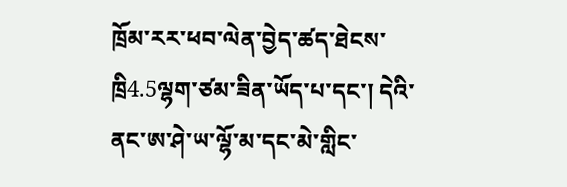ཁྲོམ་རར་ཕབ་ལེན་བྱེད་ཚད་ཐེངས་ཁྲི4.5ལྷག་ཙམ་ཟིན་ཡོད་པ་དང་། དེའི་ནང་ཨ་ཤེ་ཡ་ལྷོ་མ་དང་མེ་གླིང་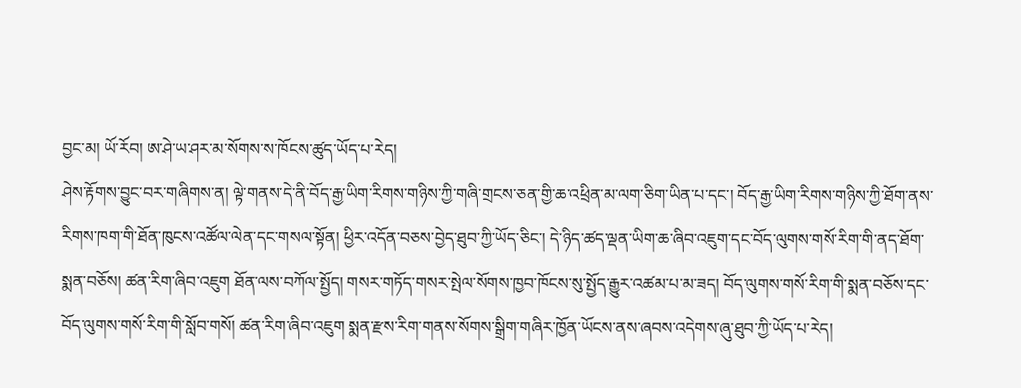བྱང་མ། ཡོ་རོབ། ཨ་ཤེ་ཡ་ཤར་མ་སོགས་ས་ཁོངས་ཚུད་ཡོད་པ་རེད།
ཤེས་རྟོགས་བྱུང་བར་གཞིགས་ན། ལྟེ་གནས་དེ་ནི་བོད་རྒྱ་ཡིག་རིགས་གཉིས་ཀྱི་གཞི་གྲངས་ཅན་གྱི་ཆ་འཕྲིན་མ་ལག་ཅིག་ཡིན་པ་དང་། བོད་རྒྱ་ཡིག་རིགས་གཉིས་ཀྱི་ཐོག་ནས་རིགས་ཁག་གི་ཐོན་ཁུངས་འཚོལ་ལེན་དང་གསལ་སྟོན། ཕྱིར་འདོན་བཅས་བྱེད་ཐུབ་ཀྱི་ཡོད་ཅིང་། དེ་ཉིད་ཚད་ལྡན་ཡིག་ཆ་ཞིབ་འཇུག་དང་བོད་ལུགས་གསོ་རིག་གི་ནད་ཐོག་སྨན་བཅོས། ཚན་རིག་ཞིབ་འཇུག ཐོན་ལས་བཀོལ་སྤྱོད། གསར་གཏོད་གསར་སྤེལ་སོགས་ཁྱབ་ཁོངས་སུ་སྤྱོད་རྒྱུར་འཚམ་པ་མ་ཟད། བོད་ལུགས་གསོ་རིག་གི་སྨན་བཅོས་དང་བོད་ལུགས་གསོ་རིག་གི་སློབ་གསོ། ཚན་རིག་ཞིབ་འཇུག སྨན་རྫས་རིག་གནས་སོགས་སྒྲིག་གཞིར་ཁྱོན་ཡོངས་ནས་ཞབས་འདེགས་ཞུ་ཐུབ་ཀྱི་ཡོད་པ་རེད།